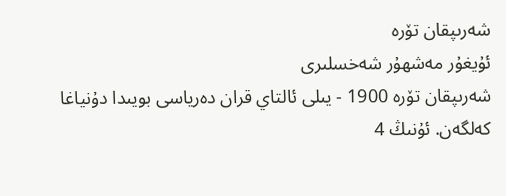شەرىپقان تۆرە
ئۇيغۇر مەشھۇر شەخسلىرى
شەرىپقان تۆرە 1900 - يىلى ئالتاي قران دەرياسى بويىدا دۇنياغا كەلگەن. ئۇنىڭ 4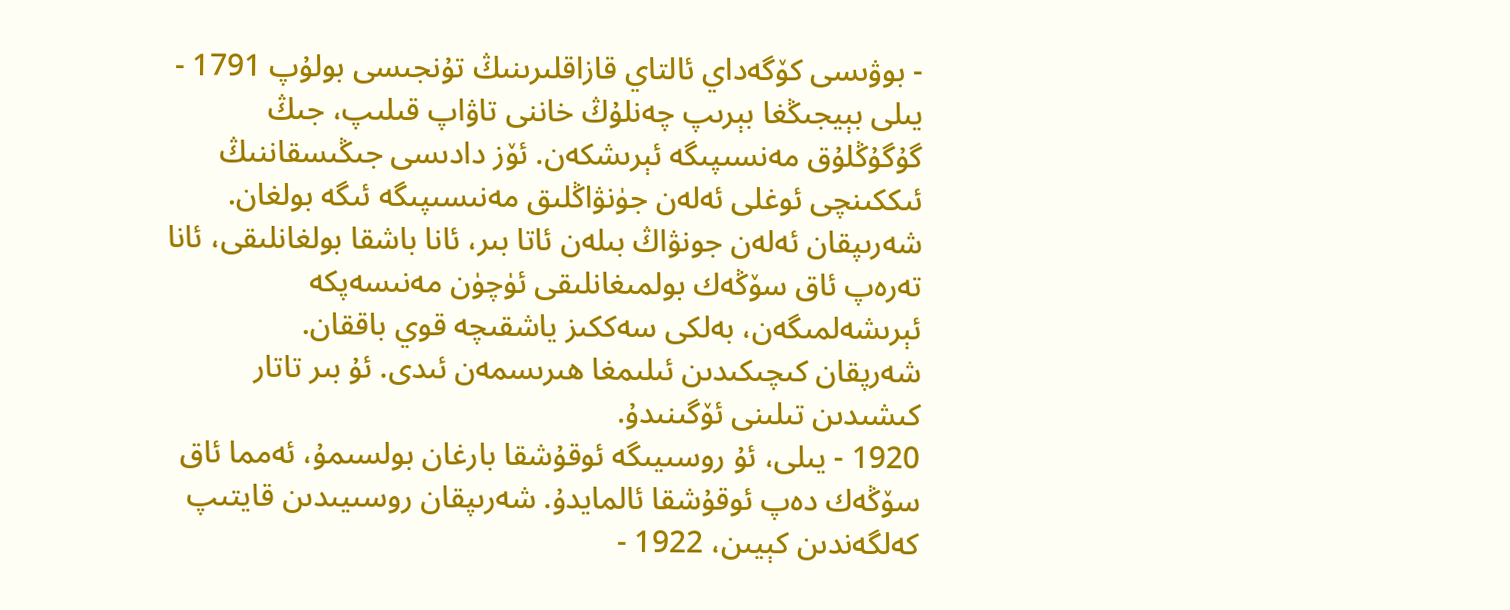- بوۋىسى كۆگەداي ئالتاي قازاقلىرىنىڭ تۇنجىسى بولۇپ 1791 - يىلى بېيجىڭغا بېرىپ چەنلۇڭ خاننى تاۋاپ قىلىپ، جىڭ گۇگۇڭلۇق مەنسىپىگە ئېرىشكەن. ئۆز دادىسى جىڭىسقاننىڭ ئىككىنچى ئوغلى ئەلەن جۈنۋاڭلىق مەنىسىپىگە ئىگە بولغان. شەرىپقان ئەلەن جونۋاڭ بىلەن ئاتا بىر، ئانا باشقا بولغانلىقى، ئانا تەرەپ ئاق سۆڭەك بولمىغانلىقى ئۈچۈن مەنىسەپكە ئېرىشەلمىگەن، بەلكى سەككىز ياشقىچە قوي باققان.
شەرپقان كىچىكىدىن ئىلىمغا ھىرىسمەن ئىدى. ئۇ بىر تاتار كىشىدىن تىلىنى ئۆگىنىدۇ.
1920 - يىلى، ئۇ روسىيىگە ئوقۇشقا بارغان بولسىمۇ، ئەمما ئاق سۆڭەك دەپ ئوقۇشقا ئالمايدۇ. شەرىپقان روسىيىدىن قايتىپ كەلگەندىن كېيىن، 1922 -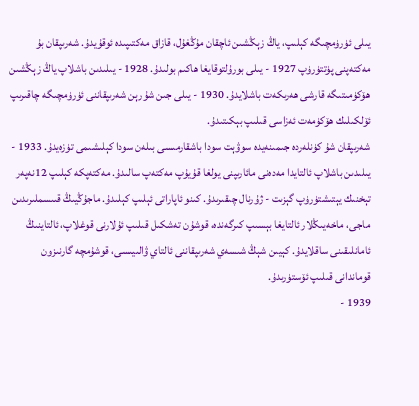يىلى ئۈرۈمچىگە كېلىپ، ياڭ زېڭشىن ئاچقان مۇڭغۇل، قازاق مەكتىپىدە ئوقۇيدۇ. شەرىپقان بۇ مەكتەپنى پۈتتۈرۈپ 1927 - يىلى بورۇلتوقايغا ھاكىم بولىدۇ. 1928 - يىلىدىن باشلاپ ياڭ زېڭشىن ھۆكۈمىتىگە قارشى ھەرىكەت باشلايدۇ. 1930 - يىلى جىن شۇرېن شەرىپقاننى ئۈرۈمچىگە چاقىرىپ ئۆلكىلىك ھۆكۈمەت ئەزاسى قىلىپ بېكىتىدۇ.
شەرىپقان شۇ كۈنلەردە جىمىنەيدە سوۋېت سودا باشقارمىسى بىلەن سودا كېلىشىمى تۈزەيدۇ. 1933 - يىلىدىن باشلاپ ئالتايدا مەدەنى مائارىپنى يولغا قۇيۇپ مەكتەپ سالىدۇ. مەكتەپكە كېلىپ 12نەپەر تېخنىك يېتىشتۈرۈپ گېزىت - ژۇرنال چىقىرىدۇ. كىنو ئاپاراتى ئېلىپ كېلىدۇ. ماجۇڭيىڭ قىىسملىرىدىن ماجى، ماخەيىڭلار ئالتايغا بېسىپ كىرگەندە، قوشۇن تەشكىل قىلىپ ئۇلارنى قوغلاپ، ئالتاينىڭ ئامانلىقىنى ساقلايدۇ. كېيىن شېڭ شىسەي شەرىپقاننى ئالتاي ۋالىيىسى، قوشۇمچە گارنىزون قوماندانى قىلىپ ئۆستۈرىدۇ.
1939 -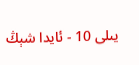يىلى 10 - ئايدا شېڭ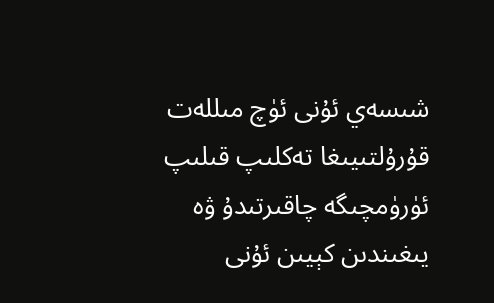شىسەي ئۇنى ئۈچ مىللەت قۇرۇلتىيىغا تەكلىپ قىلىپ ئۈرۈمچىگە چاقىرتىدۇ ۋە يىغىندىن كېيىن ئۇنى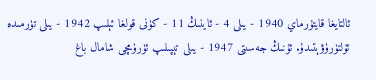ئالتايغا قايتۇرماي 1940 - يىلى 4 - ئاينىڭ 11 - كۈنى قولغا ئېلىپ 1942 - يىلى تۈرمىدە ئۆلتۈرۈۋېتىدۇ. ئۇنىڭ جەسىتى 1947 - يىلى تېپىلىپ ئۈرۈمچى شامال باغ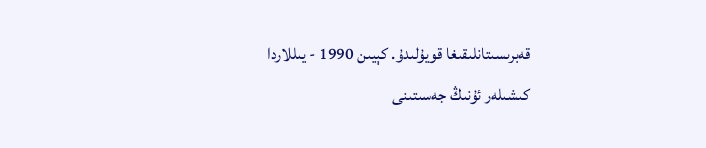قەبرىسىتانلىقىغا قويۇلىدۇ. كېيىن 1990 - يىللاردا كىشىلەر ئۇنىڭ جەسىتىنى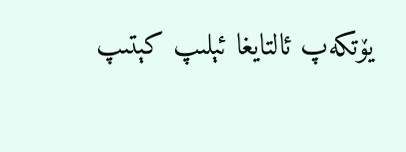يۆتكەپ ئالتايغا ئېلىپ كېتىپ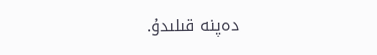دەپنە قىلىدۇ.